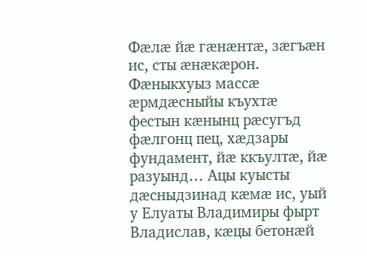Фæлæ йæ гæнæнтæ, зæгъæн ис, сты æнæкæрон. Фæныкхуыз массæ æрмдæсныйы къухтæ фестын кæнынц рæсугъд фæлгонц пец, хæдзары фундамент, йæ ккъултæ, йæ разуынд… Ацы куысты дæсныдзинад кæмæ ис, уый у Елуаты Владимиры фырт Владислав, кæцы бетонæй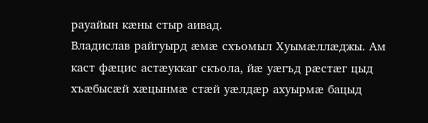рауайын кæны стыр аивад.
Владислав райгуырд æмæ схъомыл Хуымæллæджы. Ам каст фæцис астæуккаг скъола, йæ уæгъд рæстæг цыд хъæбысæй хæцынмæ стæй уæлдæр ахуырмæ бацыд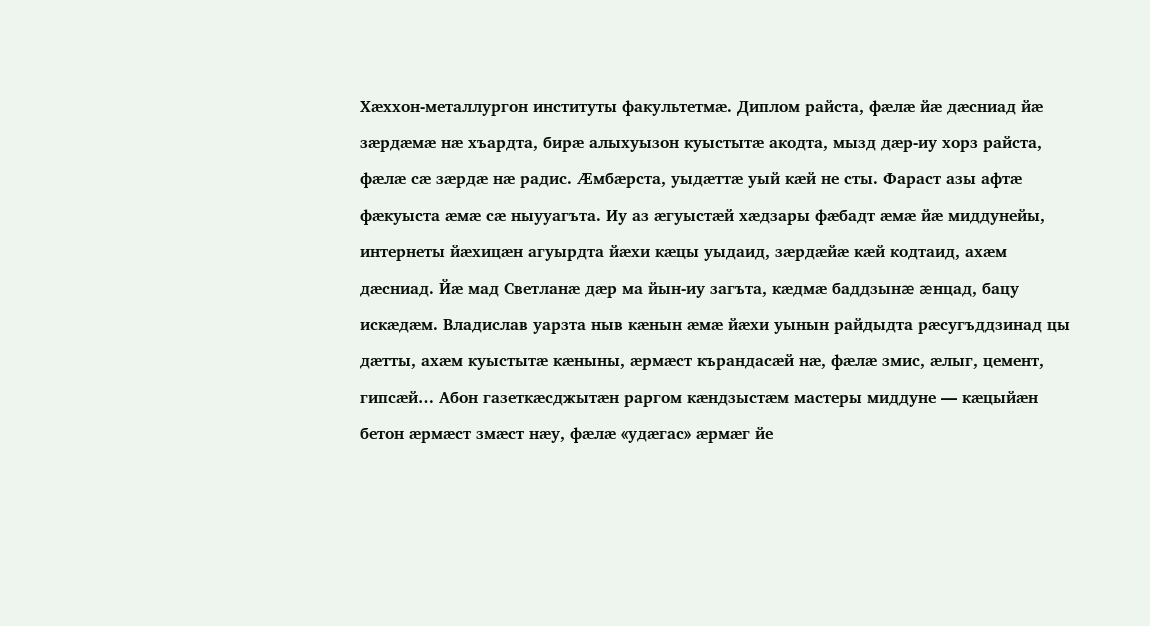Хæххон-металлургон институты факультетмæ. Диплом райста, фæлæ йæ дæсниад йæ зæрдæмæ нæ хъардта, бирæ алыхуызон куыстытæ акодта, мызд дæр-иу хорз райста, фæлæ сæ зæрдæ нæ радис. Æмбæрста, уыдæттæ уый кæй не сты. Фараст азы афтæ фæкуыста æмæ сæ ныууагъта. Иу аз æгуыстæй хæдзары фæбадт æмæ йæ миддунейы, интернеты йæхицæн агуырдта йæхи кæцы уыдаид, зæрдæйæ кæй кодтаид, ахæм дæсниад. Йæ мад Светланæ дæр ма йын-иу загъта, кæдмæ баддзынæ æнцад, бацу искæдæм. Владислав уарзта ныв кæнын æмæ йæхи уынын райдыдта рæсугъддзинад цы дæтты, ахæм куыстытæ кæныны, æрмæст кърандасæй нæ, фæлæ змис, æлыг, цемент, гипсæй… Абон газеткæсджытæн раргом кæндзыстæм мастеры миддуне — кæцыйæн бетон æрмæст змæст нæу, фæлæ «удæгас» æрмæг йе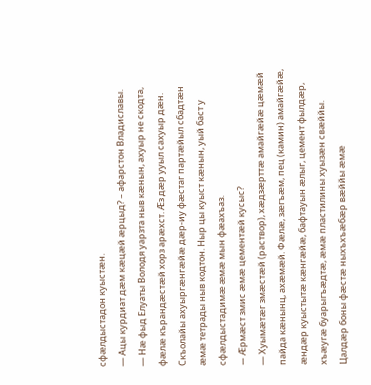сфæлдыстадон куыстæн.
— Ацы курдиат дæм кæцæй æрцыд? – афарстон Владиславы.
— Нæ фыд Елуаты Володя уарзта ныв кæнын, ахуыр не скодта, фæлæ кърандæстæй хорз арæхст. Æз дæр ууыл сахуыр дæн. Скъолайы ахуыргæнгæйæ дæр-иу фæстаг партæйыл сбадтæн æмæ тетрады ныв кодтон. Ныр цы куыст кæнын, уый баст у сфæлдыстадимæ æмæ мын фæахъаз.
— Æрмæст змис æмæ цементæй кусыс?
— Хуымæтæг змæстæй (раствор), хæдзæрттæ амайгæйæ цæмæй пайда кæнынц, ахæмæй. Фæлæ, зæгъæм, пец (камин) амайгæйæ, æндæр куыстытæ кæнгæйæ, бафтауын æлыг, цемент фылдæр, хъæугæ буарыгъæдтæ, æмæ пластилины хуызæн свæййы.
Цалдæр боны фæстæ ныхъхъæбæр вæййы æмæ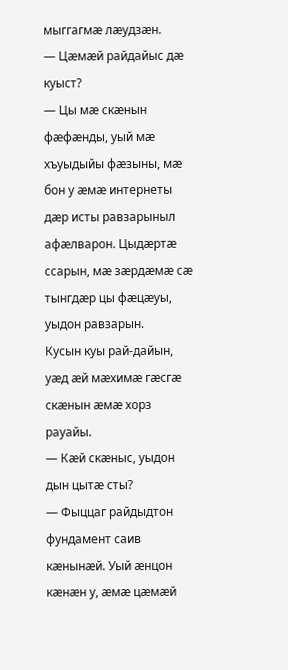мыггагмæ лæудзæн.
— Цæмæй райдайыс дæ куыст?
— Цы мæ скæнын фæфæнды, уый мæ хъуыдыйы фæзыны, мæ бон у æмæ интернеты дæр исты равзарыныл афæлварон. Цыдæртæ ссарын, мæ зæрдæмæ сæ тынгдæр цы фæцæуы, уыдон равзарын.
Кусын куы рай-дайын, уæд æй мæхимæ гæсгæ скæнын æмæ хорз рауайы.
— Кæй скæныс, уыдон дын цытæ сты?
— Фыццаг райдыдтон фундамент саив кæнынæй. Уый æнцон кæнæн у, æмæ цæмæй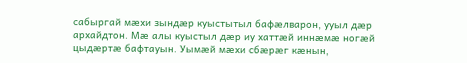сабыргай мæхи зындæр куыстытыл бафæлварон, ууыл дæр архайдтон. Мæ алы куыстыл дæр иу хаттæй иннæмæ ногæй цыдæртæ бафтауын. Уымæй мæхи сбæрæг кæнын,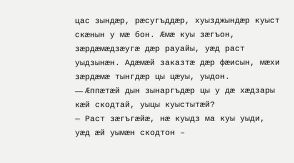цас зындæр, рæсугъддæр, хуызджындæр куыст скæнын у мæ бон. Æмæ куы зæгъон, зæрдæмæдзæугæ дæр рауайы, уæд раст уыдзынæн. Адæмæй заказтæ дæр фæисын, мæхи зæрдæмæ тынгдæр цы цæуы, уыдон.
— Æппæтæй дын зынаргъдæр цы у дæ хæдзары кæй скодтай, уыцы куыстытæй?
— Раст зæгъгæйæ, нæ куыдз ма куы уыди, уæд æй уымæн скодтон –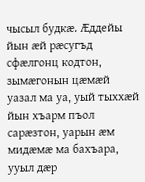чысыл будкæ. Æддейы йын æй рæсугъд сфæлгонц кодтон, зымæгонын цæмæй уазал ма уа, уый тыххæй йын хъарм пъол сарæзтон, уарын æм мидæмæ ма бахъара, ууыл дæр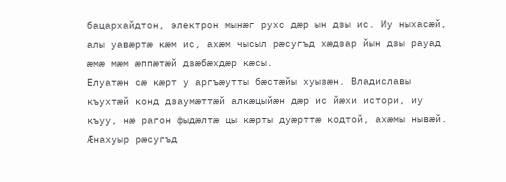бацархайдтон, электрон мынæг рухс дæр ын дзы ис. Иу ныхасæй, алы уавæртæ кæм ис, ахæм чысыл рæсугъд хæдзар йын дзы рауад æмæ мæм æппæтæй дзæбæхдæр кæсы.
Елуатæн сæ кæрт у аргъæутты бæстæйы хуызæн. Владиславы къухтæй конд дзаумæттæй алкæцыйæн дæр ис йæхи истори, иу къуу, нæ рагон фыдæлтæ цы кæрты дуæрттæ кодтой, ахæмы нывæй. Æнахуыр рæсугъд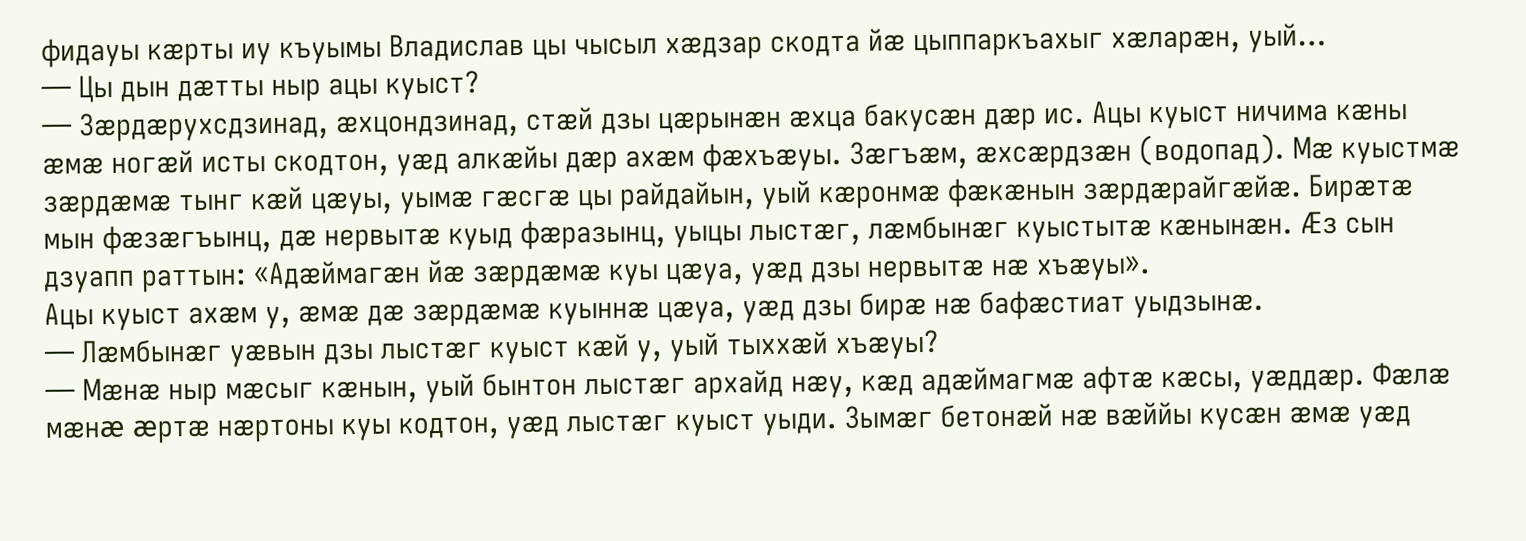фидауы кæрты иу къуымы Владислав цы чысыл хæдзар скодта йæ цыппаркъахыг хæларæн, уый…
— Цы дын дæтты ныр ацы куыст?
— Зæрдæрухсдзинад, æхцондзинад, стæй дзы цæрынæн æхца бакусæн дæр ис. Ацы куыст ничима кæны æмæ ногæй исты скодтон, уæд алкæйы дæр ахæм фæхъæуы. Зæгъæм, æхсæрдзæн (водопад). Мæ куыстмæ зæрдæмæ тынг кæй цæуы, уымæ гæсгæ цы райдайын, уый кæронмæ фæкæнын зæрдæрайгæйæ. Бирæтæ мын фæзæгъынц, дæ нервытæ куыд фæразынц, уыцы лыстæг, лæмбынæг куыстытæ кæнынæн. Æз сын дзуапп раттын: «Адæймагæн йæ зæрдæмæ куы цæуа, уæд дзы нервытæ нæ хъæуы».
Ацы куыст ахæм у, æмæ дæ зæрдæмæ куыннæ цæуа, уæд дзы бирæ нæ бафæстиат уыдзынæ.
— Лæмбынæг уæвын дзы лыстæг куыст кæй у, уый тыххæй хъæуы?
— Мæнæ ныр мæсыг кæнын, уый бынтон лыстæг архайд нæу, кæд адæймагмæ афтæ кæсы, уæддæр. Фæлæ мæнæ æртæ нæртоны куы кодтон, уæд лыстæг куыст уыди. Зымæг бетонæй нæ вæййы кусæн æмæ уæд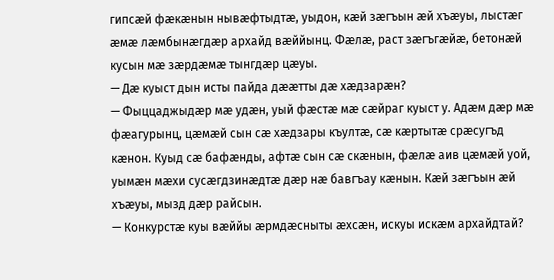гипсæй фæкæнын нывæфтыдтæ, уыдон, кæй зæгъын æй хъæуы, лыстæг æмæ лæмбынæгдæр архайд вæййынц. Фæлæ, раст зæгъгæйæ, бетонæй кусын мæ зæрдæмæ тынгдæр цæуы.
— Дæ куыст дын исты пайда дææтты дæ хæдзарæн?
— Фыццаджыдæр мæ удæн, уый фæстæ мæ сæйраг куыст у. Адæм дæр мæ фæагурынц, цæмæй сын сæ хæдзары къултæ, сæ кæртытæ срæсугъд кæнон. Куыд сæ бафæнды, афтæ сын сæ скæнын, фæлæ аив цæмæй уой, уымæн мæхи сусæгдзинæдтæ дæр нæ бавгъау кæнын. Кæй зæгъын æй хъæуы, мызд дæр райсын.
— Конкурстæ куы вæййы æрмдæсныты æхсæн, искуы искæм архайдтай?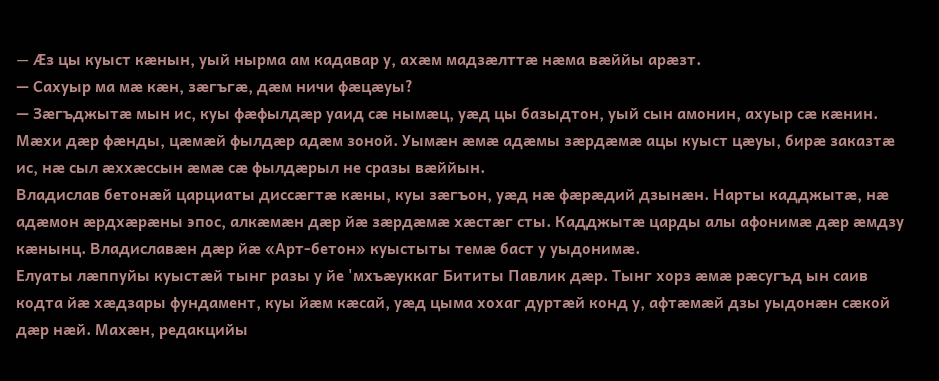— Æз цы куыст кæнын, уый нырма ам кадавар у, ахæм мадзæлттæ нæма вæййы арæзт.
— Сахуыр ма мæ кæн, зæгъгæ, дæм ничи фæцæуы?
— Зæгъджытæ мын ис, куы фæфылдæр уаид сæ нымæц, уæд цы базыдтон, уый сын амонин, ахуыр сæ кæнин. Мæхи дæр фæнды, цæмæй фылдæр адæм зоной. Уымæн æмæ адæмы зæрдæмæ ацы куыст цæуы, бирæ заказтæ ис, нæ сыл æххæссын æмæ сæ фылдæрыл не сразы вæййын.
Владислав бетонæй царциаты диссæгтæ кæны, куы зæгъон, уæд нæ фæрæдий дзынæн. Нарты кадджытæ, нæ адæмон æрдхæрæны эпос, алкæмæн дæр йæ зæрдæмæ хæстæг сты. Кадджытæ царды алы афонимæ дæр æмдзу кæнынц. Владиславæн дæр йæ «Арт-бетон» куыстыты темæ баст у уыдонимæ.
Елуаты лæппуйы куыстæй тынг разы у йе 'мхъæуккаг Бититы Павлик дæр. Тынг хорз æмæ рæсугъд ын саив кодта йæ хæдзары фундамент, куы йæм кæсай, уæд цыма хохаг дуртæй конд у, афтæмæй дзы уыдонæн сæкой дæр нæй. Махæн, редакцийы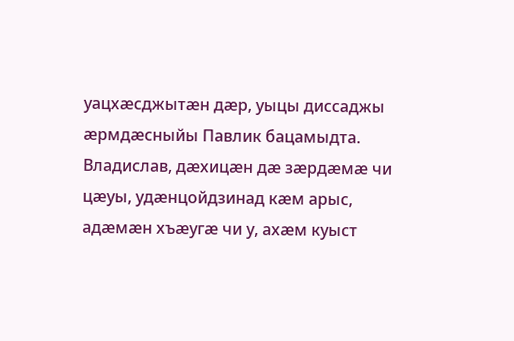уацхæсджытæн дæр, уыцы диссаджы æрмдæсныйы Павлик бацамыдта.
Владислав, дæхицæн дæ зæрдæмæ чи цæуы, удæнцойдзинад кæм арыс, адæмæн хъæугæ чи у, ахæм куыст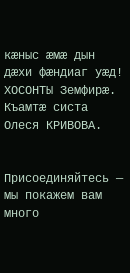кæныс æмæ дын дæхи фæндиаг уæд!
ХОСОНТЫ Земфирæ.
Къамтæ систа Олеся КРИВОВА.


Присоединяйтесь — мы покажем вам много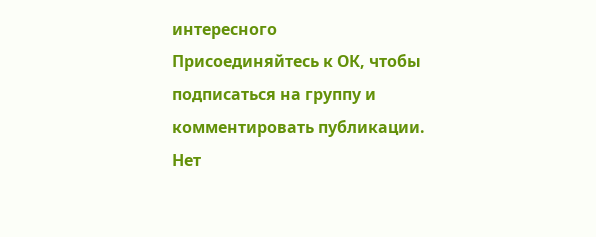интересного
Присоединяйтесь к ОК, чтобы подписаться на группу и комментировать публикации.
Нет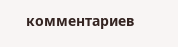комментариев